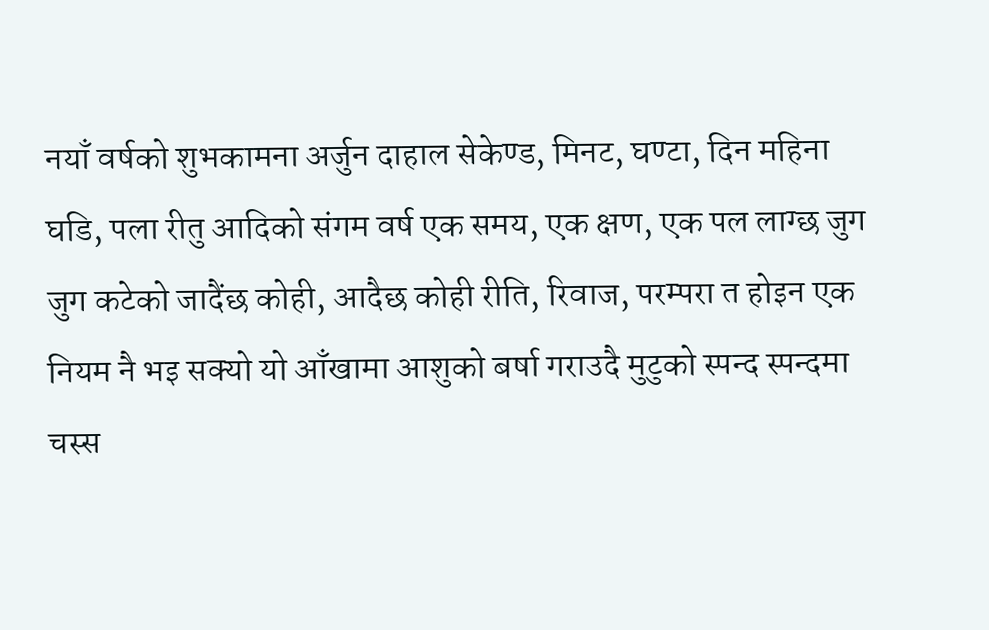नयाँ वर्षको शुभकामना अर्जुन दाहाल सेकेण्ड, मिनट, घण्टा, दिन महिना घडि, पला रीतु आदिको संगम वर्ष एक समय, एक क्षण, एक पल लाग्छ जुग जुग कटेको जादैंछ कोही, आदैछ कोही रीति, रिवाज, परम्परा त होइन एक नियम नै भइ सक्यो यो आँखामा आशुको बर्षा गराउदै मुटुको स्पन्द स्पन्दमा चस्स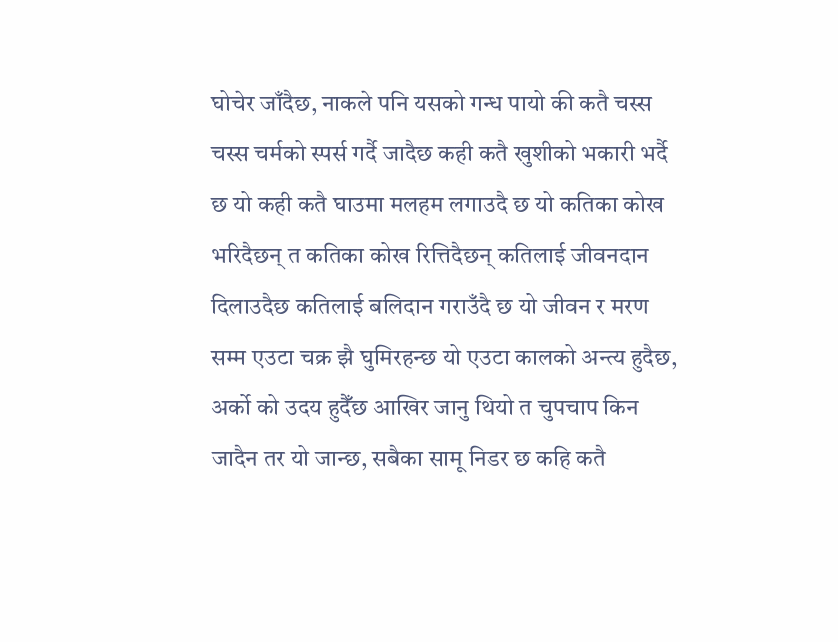घोचेर जाँदैछ, नाकले पनि यसको गन्ध पायो की कतै चस्स चस्स चर्मको स्पर्स गर्दै जादैछ कही कतै खुशीको भकारी भर्दै छ यो कही कतै घाउमा मलहम लगाउदै छ यो कतिका कोख भरिदैछन् त कतिका कोख रित्तिदैछन् कतिलाई जीवनदान दिलाउदैछ कतिलाई बलिदान गराउँदै छ यो जीवन र मरण सम्म एउटा चक्र झै घुमिरहन्छ यो एउटा कालको अन्त्य हुदैछ, अर्को को उदय हुदैँछ आखिर जानु थियो त चुपचाप किन जादैन तर यो जान्छ, सबैका सामू निडर छ कहि कतै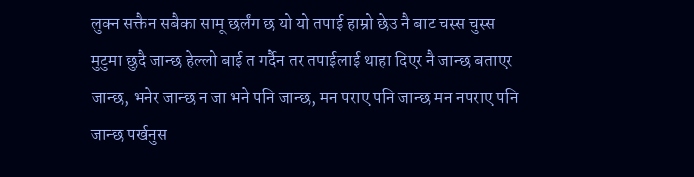लुक्न सक्तैन सबैका सामू छर्लंग छ यो यो तपाई हाम्रो छेउ नै बाट चस्स चुस्स मुटुमा छुदै जान्छ हेल्लो बाई त गर्दैन तर तपाईलाई थाहा दिएर नै जान्छ बताएर जान्छ, भनेर जान्छ न जा भने पनि जान्छ, मन पराए पनि जान्छ मन नपराए पनि जान्छ पर्खनुस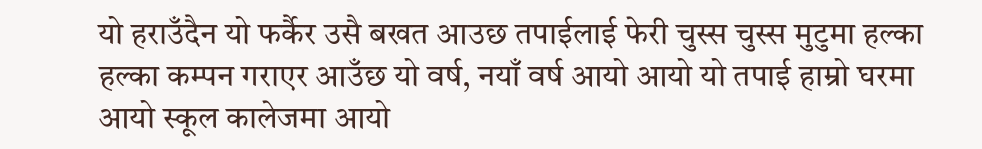यो हराउँदैन यो फर्कैर उसै बखत आउछ तपाईलाई फेरी चुस्स चुस्स मुटुमा हल्का हल्का कम्पन गराएर आउँछ यो वर्ष, नयाँ वर्ष आयो आयो यो तपाई हाम्रो घरमा आयो स्कूल कालेजमा आयो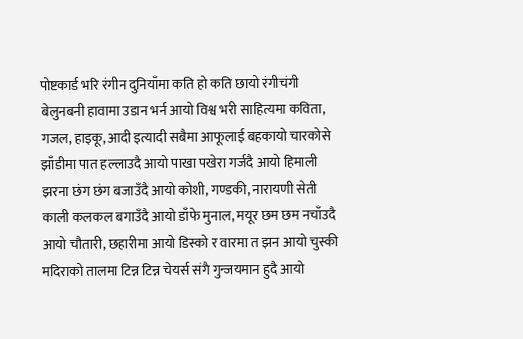पोष्टकार्ड भरि रंगीन दुनियाँमा कति हो कति छायो रंगीचंगी बेलुनबनी हावामा उडान भर्न आयो विश्व भरी साहित्यमा कविता, गजल, हाइकू, आदी इत्यादी सबैमा आफूलाई बहकायो चारकोसे झाँडीमा पात हल्लाउदै आयो पाखा पखेरा गर्जदै आयो हिमाली झरना छंग छंग बजाउँदै आयो कोशी, गण्डकी, नारायणी सेती काली कलकल बगाउँदै आयो डाँफे मुनाल, मयूर छम छम नचाँउदै आयो चौतारी, छहारीमा आयो डिस्को र वारमा त झन आयो चुस्की मदिराको तालमा टिन्न टिन्न चेयर्स संगै गुन्जयमान हुदै आयो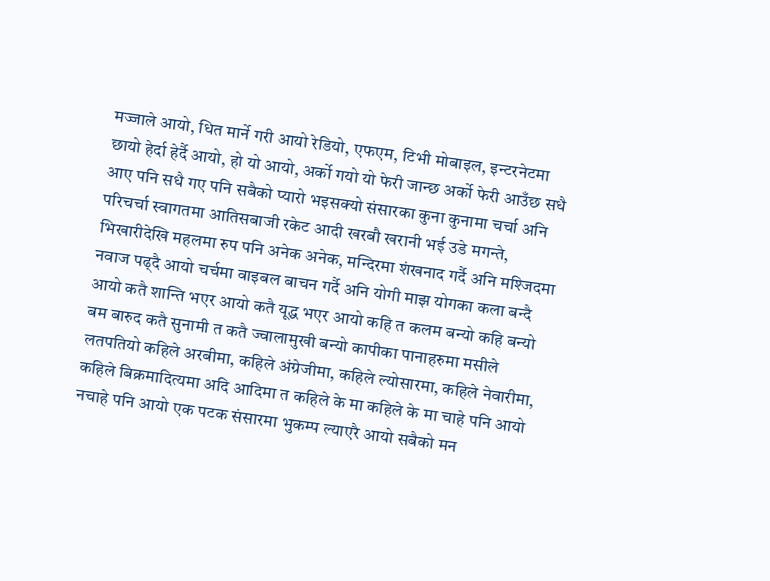मज्जाले आयो, धित मार्ने गरी आयो रेडियो, एफएम, टिभी मोबाइल, इन्टरनेटमा छायो हेर्दा हेर्दै आयो, हो यो आयो, अर्को गयो यो फेरी जान्छ अर्को फेरी आउँछ सधै आए पनि सधै गए पनि सबैको प्यारो भइसक्यो संसारका कुना कुनामा चर्चा अनि परिचर्चा स्वागतमा आतिसबाजी रकेट आदी खरबौ खरानी भई उडे मगन्ते, भिखारीदेखि महलमा रुप पनि अनेक अनेक, मन्दिरमा शंखनाद गर्दै अनि मश्जिदमा नवाज पढ्दै आयो चर्चमा वाइबल बाचन गर्दै अनि योगी माझ योगका कला बन्दै आयो कतै शान्ति भएर आयो कतै यूद्ध भएर आयो कहि त कलम बन्यो कहि बन्यो बम बारुद कतै सुनामी त कतै ज्वालामुखी बन्यो कापीका पानाहरुमा मसीले लतपतियो कहिले अरबीमा, कहिले अंग्रेजीमा, कहिले ल्योसारमा, कहिले नेवारीमा, कहिले बिक्रमादित्यमा अदि आदिमा त कहिले के मा कहिले के मा चाहे पनि आयो नचाहे पनि आयो एक पटक संसारमा भुकम्प ल्याएरै आयो सबैको मन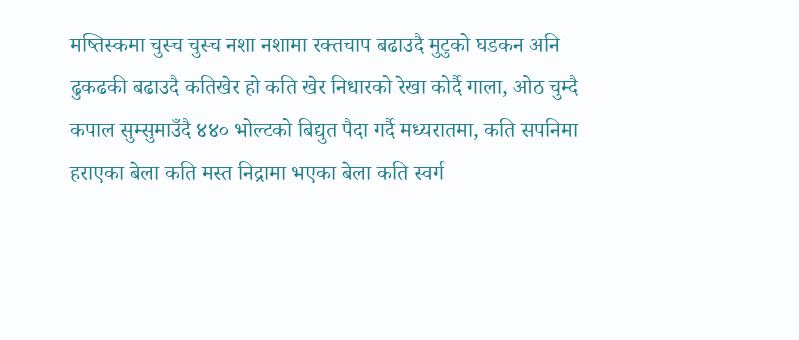मष्तिस्कमा चुस्च चुस्च नशा नशामा रक्तचाप बढाउदै मुटुको घडकन अनि ढुकढकी बढाउदै कतिखेर हो कति खेर निधारको रेखा कोर्दै गाला, ओठ चुम्दै कपाल सुम्सुमाउँदै ४४० भोल्टको बिद्युत पैदा गर्दै मध्यरातमा, कति सपनिमा हराएका बेला कति मस्त निद्रामा भएका बेला कति स्वर्ग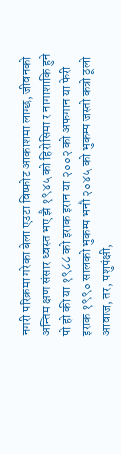नगरी परिक्रमा गरेका बेला एउटा विष्फोट आकाशमा लाग्छ, जीवनको अन्तिम क्षण संसार ध्वस्त भए झै १९४५ को हिरोसिमा र नागाशाकि हुने पो हो की या १९८८ को इराक इरान या २००२ को अफगान या फेरी इराक १९९० सालको भुकम्प भनौ २०४५ को भुकम्प जस्तो कत्रो ठूलो आवाज, तर, पशुपंक्षी,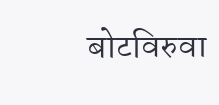बोटविरुवा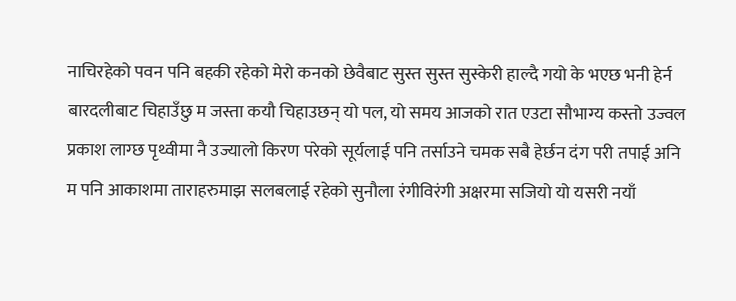नाचिरहेको पवन पनि बहकी रहेको मेरो कनको छेवैबाट सुस्त सुस्त सुस्केरी हाल्दै गयो के भएछ भनी हेर्न बारदलीबाट चिहाउँछु म जस्ता कयौ चिहाउछन् यो पल, यो समय आजको रात एउटा सौभाग्य कस्तो उज्वल प्रकाश लाग्छ पृथ्वीमा नै उज्यालो किरण परेको सूर्यलाई पनि तर्साउने चमक सबै हेर्छन दंग परी तपाई अनि म पनि आकाशमा ताराहरुमाझ सलबलाई रहेको सुनौला रंगीविरंगी अक्षरमा सजियो यो यसरी नयाँ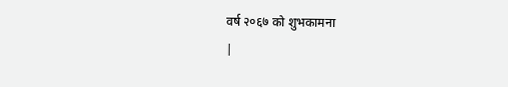वर्ष २०६७ को शुभकामना
|